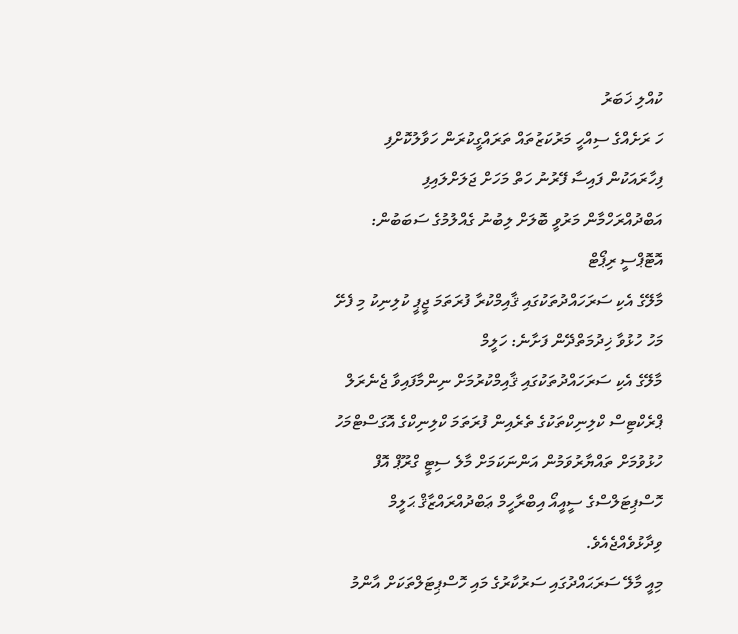ކުއްލި ޚަބަރު
ހަ ރަށެއްގެ ސިއްހީ މަރުކަޒުތައް ތަރައްގީކުރަން ހަވާލުކޮށްފި
ފިހާރައަކުން ފައިސާ ފޭރުނު ހަތް މަހަށް ޖަލަށްލައިފި
އަބްދުއްރަހްމާން މަރުވީ ބޮލަށް ލިބުނު ގެއްލުމުގެ ސަބަބުން: އޮޓޮޕްސީ ރިޕޯޓް
މާލޭގެ އެކި ސަރަހައްދުތަކުގައި ޤާއިމްކުރާ ފުރަތަމަ ޖީޕީ ކުލިނިކު މި ފެށޭ މަހު ހުޅުވާ ޚިދުމަތްދޭން ފަށާނެ: ހަލީމް
މާލޭގެ އެކި ސަރަހައްދުތަކުގައި ޤާއިމްކުރުމަށް ނިންމާފައިވާ ޖެނެރަލް ޕްރެކްޓިސް ކްލިނިކްތަކުގެ ތެރެއިން ފުރަތަމަ ކްލިނިކްގެ އޮގަސްޓްމަހު ހުޅުވުމަށް ތައްޔާރުވަމުން އަންނަކަމަށް މާލެ ސިޓީ ގްރޫޕް އޮފް ހޮސްޕިޓަލްސްގެ ސީއީއޯ އިބްރާހީމް ޢަބްދުއްރައްޒާޤް ޙަލީމް ވިދާޅުވެއްޖެއެވެ.
މިއީ މާލޭ ސަރަޙައްދުގައި ސަރުކާރުގެ މައި ހޮސްޕިޓަލްތަކަށް އާންމު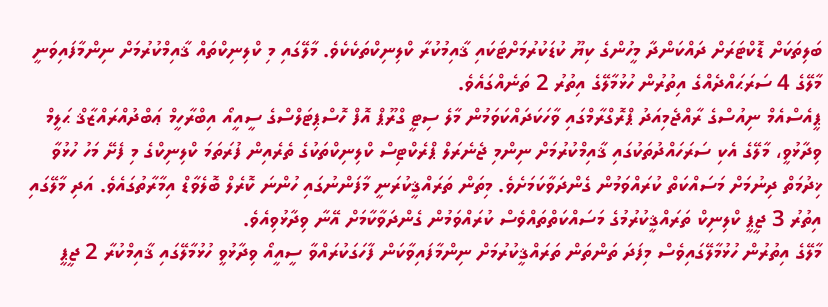ބަލިތަކަށް ޑޮކްޓަރަށް ދައްކަންދާ މީހުންގެ ކިޔޫ ކުޑަކުރުމަށްޓަކައި ޤާއިމުކުރާ ކްލިނިކްތަކެކެވެ. މާލޭގައި މި ކްލިނިކްތައް ޤާއިމްކުރުމަށް ނިންމާފައިވަނީ މާލޭގެ 4 ސަރަޙައްދެއްގެ އިތުރުން ހުޅުމާލޭގެ އިތުރު 2 ތަނެއްގައެވެ.
ޕީއެސްއެމް ނިއުސްގެ ރާއްޖެމިއަދު ޕްރޮގްރާމްގައި ވާހަކަދައްކަވަމުން މާލެ ސިޓީ ގްރޫޕް އޮފް ހޮސްޕިޓަލްސްގެ ސީއީއޯ އިބްރާހީމް ޢަބްދުއްރައްޒާޤް ޙަލީމް ވިދާޅުވީ، މާލޭގެ އެކި ސަރަހައްދުތަކުގައި ޤާއިމްކުރުމަށް ނިންމި ޖެނެރަލް ޕްރެކްޓިސް ކްލިނިކްތަކުގެ ތެރެއިން ފުރަތަމަ ކްލިނިކްގެ މި ފެށޭ މަހު ހުޅުވާ ޚިދުމަތް ދިނުމަށް މަސައްކަތް ކުރައްވަމުން ގެންދަވާކަމަށެވެ. މިތަން ތަރައްޤީކުރަނީ މާފަންނުގައި ހުންނަ ކޮރެލް ބޮލެވާޑް އިމާރާތުގައެވެ. އަދި މާލޭގައި އިތުރު 3 ޖީޕީ ކްލިނިކް ތަރައްޤީކުރުމުގެ މަސައްކަތްތައްވެސް ކުރައްވަމުން ގެންދަވާކާމަށް އޭނާ ވިދާޅުވިއެވެ.
މާލޭގެ އިތުރުން ހުޅުމާލޭގައިވެސް މިފަދަ ތަންތަން ތަރައްޤީކުރުމަށް ނިންމާފައިވާކަން ފާހަގަކުރައްވާ ސީއީއޯ ވިދާޅުވީ ހުޅުމާލޭގައި ޤާއިމްކުރާ 2 ޖީޕީ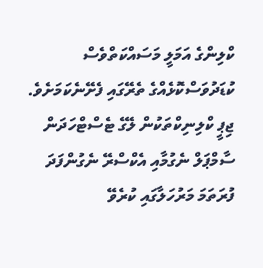ކްލިންގެ އަމަލީ މަސައްކަތްވެސް ކުޑަދުވަސްކޮޅެއްގެ ތެރޭގައި ފެށޭނެކަމަށެވެ.
ޖިޕީ ކްލިނިކްތަކުން ލޭގެ ޓެސްޓްހަދަން ސާމްޕަލް ނެގުމާއި އެކްސްރޭ ނެގުންފަދަ ފުރަތަމަ މަރުހަލާގައި ކުރެވޭ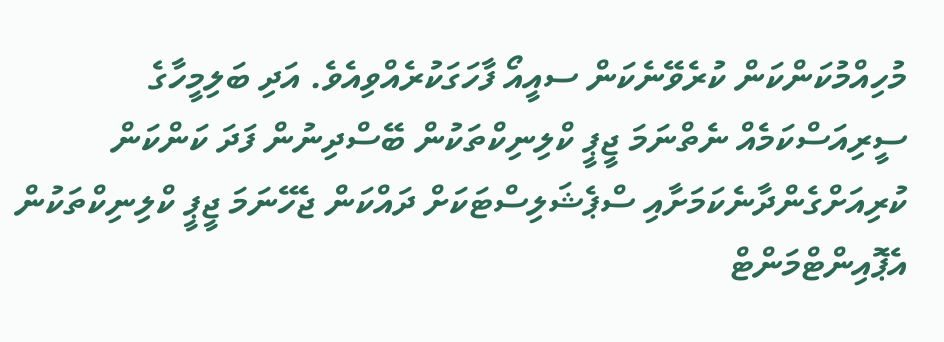މުހިއްމުކަންކަން ކުރެވޭނެކަން ސއީއޯ ފާހަގަކުރެއްވިއެވެ. އަދި ބަލިމީހާގެ ސީރިއަސްކަމެއް ނެތްނަމަ ޖީޕީ ކްލިނިކްތަކުން ބޭސްދިނުން ފަދަ ކަންކަން ކުރިއަށްގެންދާނެކަމަށާއި ސްޕެޝަލިސްޓަކަށް ދައްކަން ޖެހޭނަމަ ޖީޕީ ކްލިނިކްތަކުން އެޕޮއިންޓްމަންޓް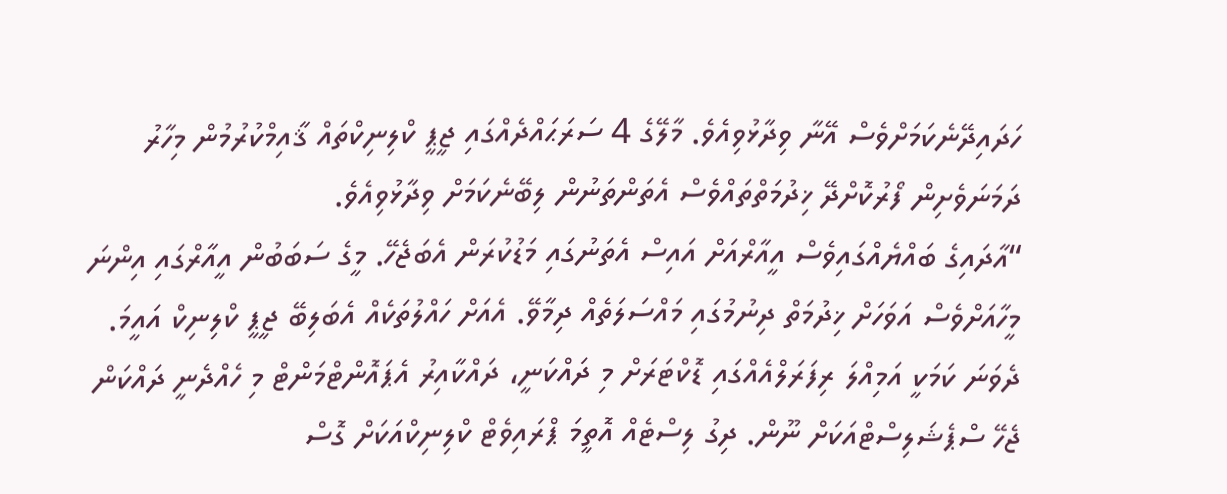ހަދައިދޭނެކަމަށްވެސް އޭނާ ވިދާޅުވިއެވެ. މާލޭގެ 4 ސަރަޙައްދެއްގައި ޖީޕީ ކްލިނިކްތައް ޤާއިމްކުރުމުން މިހާރު ދަމަނަވެށިން ފޯރުކޮށްދޭ ޚިދުމަތްތައްވެސް އެތަންތަނުން ލިބޭނެކަމަށް ވިދާޅުވިއެވެ.
“އާދައިގެ ބައްޔެއްގައިވެސް އީއާރްއަށް އައިސް އެތަނުގައި މަޑުކުރަން އެބަޖެހޭ. މީގެ ސަބަބުން އީއާރްގައި އިންނަ މީހާއަށްވެސް އަވަހަށް ޚިދުމަތް ދިނުމުގައި މައްސަލަތެއް ދިމާވޭ. އެއަށް ހައްލުތަކެއް އެބަލިބޭ ޖީޕީ ކްލިނިކް އައީމަ. ދެވަނަ ކަމަކީ އަމިއްލަ ރިފަރަލްއެއްގައި ޑޮކްޓަރަށް މި ދައްކަނީ، ދައްކާއިރު އެޕައޮންޓްމަންޓް މި ހެއްދެނީ ދައްކަން ޖެހޭ ސްޕެޝަލިސްޓްއަކަށް ނޫން. ދިގު ލިސްޓެއް އޮތީމަ ޕްރައިވެޓް ކްލިނިކްއަކަށް ގޮސް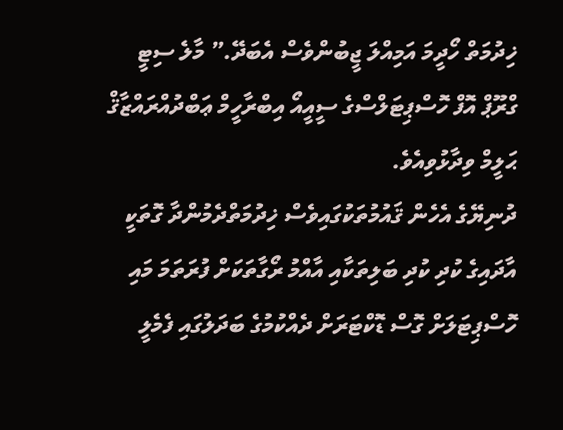ޚިދުމަތް ހޯދީމަ އަމިއްލަ ޖީބުންވެސް އެބަދޭ.” މާލެ ސިޓީ ގްރޫޕް އޮފް ހޮސްޕިޓަލްސްގެ ސީއީއޯ އިބްރާހީމް ޢަބްދުއްރައްޒާޤް ޙަލީމް ވިދާޅުވިއެވެ.
ދުނިޔޭގެ އެހެން ޤައުމުތަކުގައިވެސް ޚިދުމަތްދެމުންދާ ގޮތަކީ އާދައިގެ ކުދި ކުދި ބަލިތަކާއި އާއްމު ރޯގާތަކަށް ފުރަތަމަ މައި ހޮސްޕިޓަލަށް ގޮސް ޑޮކްޓަރަށް ދެއްކުމުގެ ބަދަލުގައި ފެމެލީ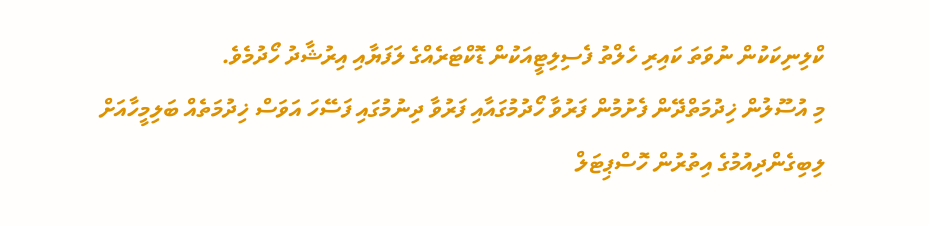ކްލިނިކަކުން ނުވަތަ ކައިރި ހެލްތު ފެސިލިޓީއަކުން ޑޮކްޓަރެއްގެ ލަފަޔާއި އިރުޝާދު ހޯދުމެވެ.
މި އުސޫލުން ޚިދުމަތްދޭން ފެށުމުން ފަރުވާ ހޯދުމުގައާއި ފަރުވާ ދިނުމުގައި ފަސޭހަ އަވަސް ޚިދުމަތެއް ބަލިމީހާއަށް ލިބިގެންދިއުމުގެ އިތުރުން ހޮސްޕިޓަލް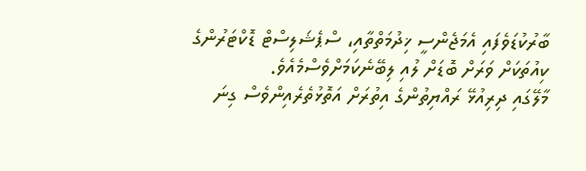ބާރުކުޑަވެފައި އެމަޖެންސީ ޚިދުމަތްތާއި، ސްޕެޝަލިސްޓް ޑޮކްޓަރުންގެ ކިއުތަކަށް ވަރަށް ބޮޑަށް ލުއި ލިބޭނެކަމަށްވެސްމެއެވެ.
މާލޭގައި ދިރިއުޅޭ ރައްޔިތުންގެ އިތުރަށް އަތޮޅުތެރެއިންވެސް ގިނަ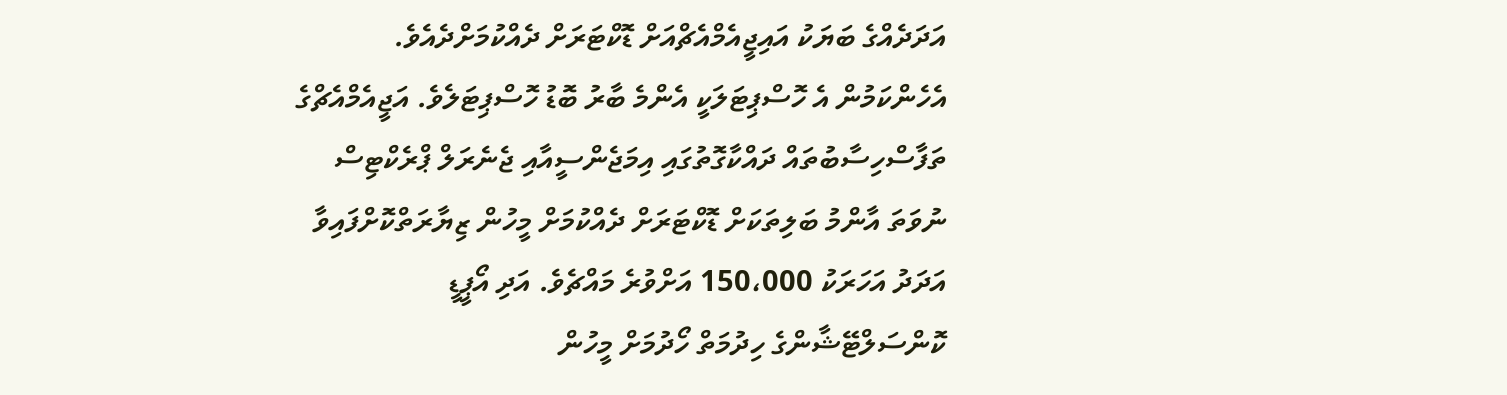އަދަދެއްގެ ބަޔަކު އައިޖީއެމްއެޗްއަށް ޑޮކްޓަރަށް ދެއްކުމަށްދެއެވެ. އެހެންކަމުން އެ ހޮސްޕިޓަލަކީ އެންމެ ބާރު ބޮޑު ހޮސްޕިޓަލެވެ. އަޖީއެމްއެޗްގެ ތަފާސްހިސާބުތައް ދައްކާގޮތުގައި އިމަޖެންސީއާއި ޖެނެރަލް ޕްރެކްޓިސް ނުވަތަ އާންމު ބަލިތަކަށް ޑޮކްޓަރަށް ދެއްކުމަށް މީހުން ޒިޔާރަތްކޮށްފައިވާ އަދަދު އަހަރަކު 150،000 އަށްވުރެ މައްޗެވެ. އަދި އޯޕީޑީ ކޮންސަލްޓޭޝާންގެ ހިދުމަތް ހޯދުމަށް މީހުން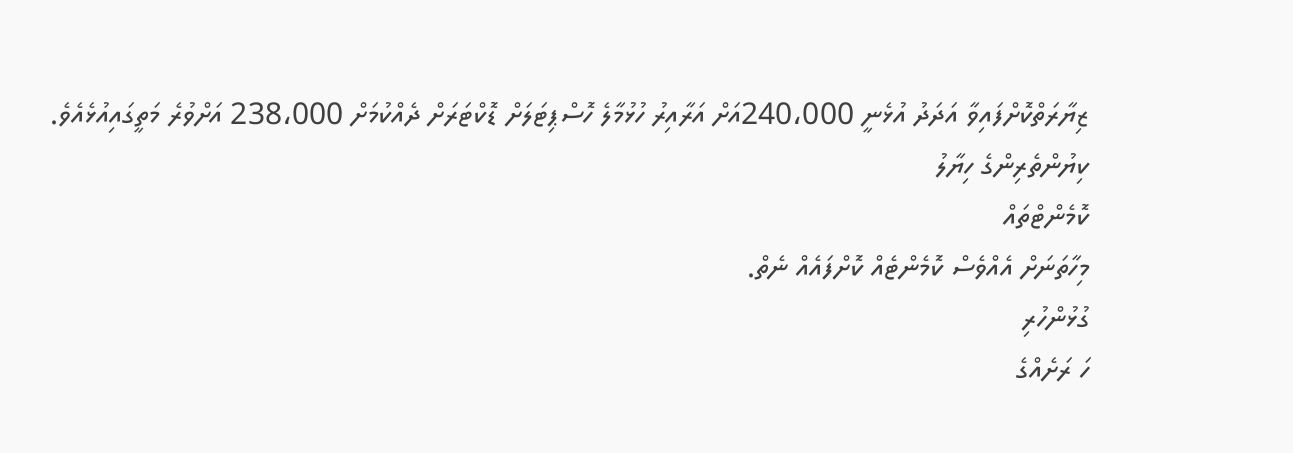ޒިޔާރަތްކޮށްފައިވާ އަދަދު އުޅެނީ 240،000އަށް އަރާއިރު ހުޅުމާލެ ހޮސްޕިޓަލަށް ޑޮކްޓަރަށް ދެއްކުމަށް 238،000 އަށްވުރެ މަތީގައިއުޅެއެވެ.
ކިޔުންތެރިންގެ ހިޔާލު
ކޮމެންޓްތައް
މިހާތަނަށް އެއްވެސް ކޮމެންޓެއް ކޮށްފައެއް ނެތް.
ގުޅުންހުރި
ހަ ރަށެއްގެ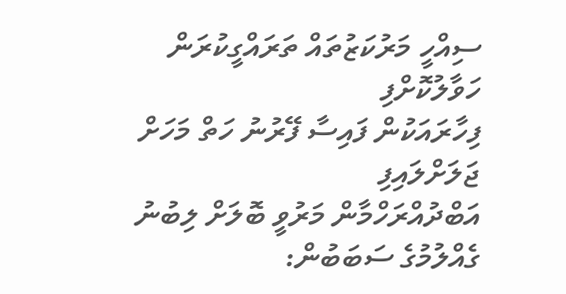ސިއްހީ މަރުކަޒުތައް ތަރައްގީކުރަން ހަވާލުކޮށްފި
ފިހާރައަކުން ފައިސާ ފޭރުނު ހަތް މަހަށް ޖަލަށްލައިފި
އަބްދުއްރަހްމާން މަރުވީ ބޮލަށް ލިބުނު ގެއްލުމުގެ ސަބަބުން: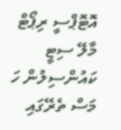އޮޓޮޕްސީ ރިޕޯޓް
މާލޭ ސިޓީ ކައުންސިލުން ހަ މަސް ތެރޭގައި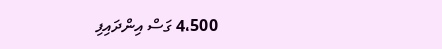4،500 ގަސް އިންދައިފި